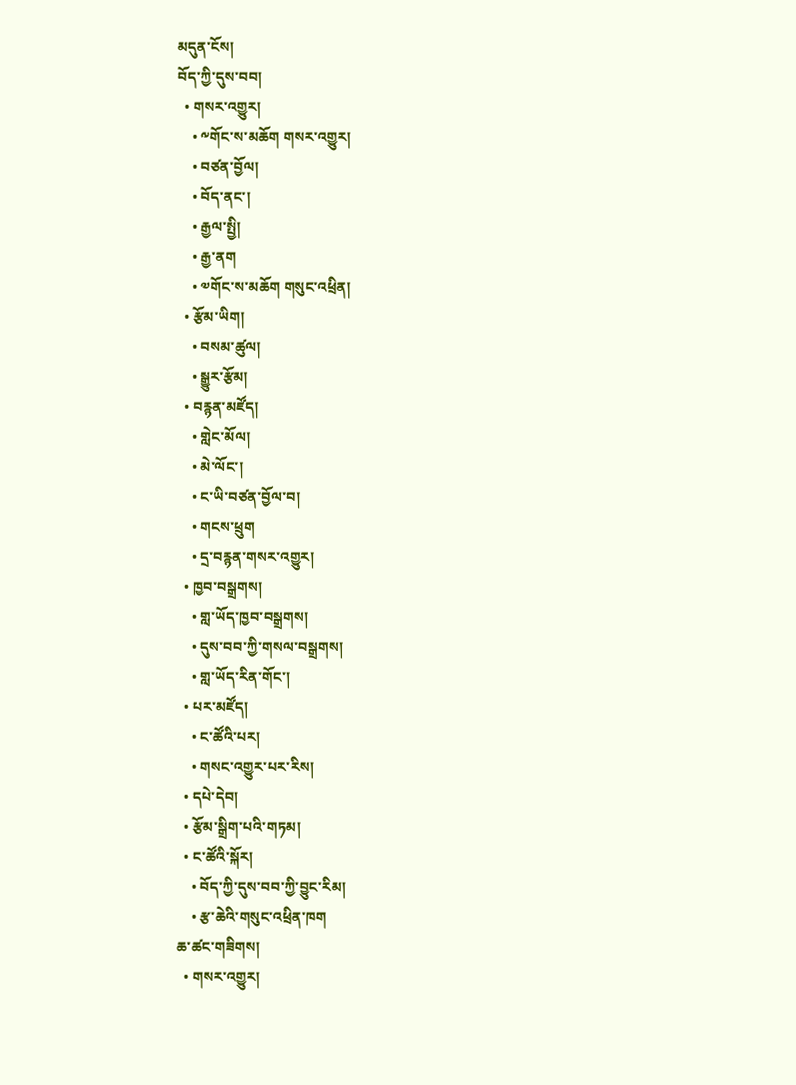མདུན་ངོས།
བོད་ཀྱི་དུས་བབ།
  • གསར་འགྱུར།
    • ༸གོང་ས་མཆོག གསར་འགྱུར།
    • བཙན་བྱོལ།
    • བོད་ནང་།
    • རྒྱལ་སྤྱི།
    • རྒྱ་ནག
    • ༧གོང་ས་མཆོག གསུང་འཕྲིན།
  • རྩོམ་ཡིག།
    • བསམ་ཚུལ།
    • སྒྱུར་རྩོམ།
  • བརྙན་མཛོད།
    • གླེང་མོལ།
    • མེ་ལོང་།
    • ང་ཡི་བཙན་བྱོལ་བ།
    • གངས་ཕྲུག
    • དྲ་བརྙན་གསར་འགྱུར།
  • ཁྱབ་བསྒྲགས།
    • གླ་ཡོད་ཁྱབ་བསྒྲགས།
    • དུས་བབ་ཀྱི་གསལ་བསྒྲགས།
    • གླ་ཡོད་རིན་གོང་།
  • པར་མཛོད།
    • ང་ཚོའི་པར།
    • གསང་འགྱུར་པར་རིས།
  • དཔེ་དེབ།
  • རྩོམ་སྒྲིག་པའི་གཏམ།
  • ང་ཚོའི་སྐོར།
    • བོད་ཀྱི་དུས་བབ་ཀྱི་བྱུང་རིམ།
    • རྩ་ཆེའི་གསུང་འཕྲིན་ཁག
ཆ་ཚང་གཟིགས།
  • གསར་འགྱུར།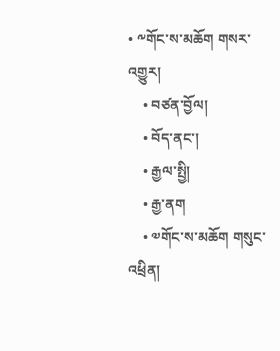• ༸གོང་ས་མཆོག གསར་འགྱུར།
    • བཙན་བྱོལ།
    • བོད་ནང་།
    • རྒྱལ་སྤྱི།
    • རྒྱ་ནག
    • ༧གོང་ས་མཆོག གསུང་འཕྲིན།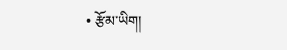• རྩོམ་ཡིག།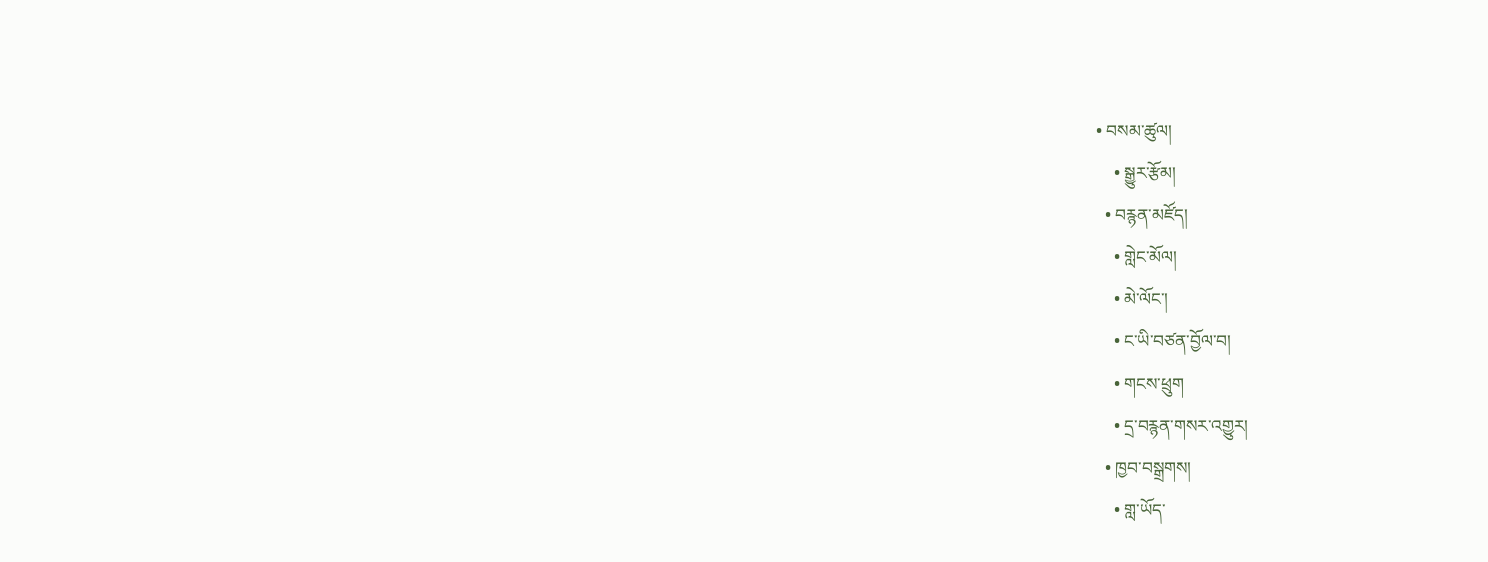• བསམ་ཚུལ།
    • སྒྱུར་རྩོམ།
  • བརྙན་མཛོད།
    • གླེང་མོལ།
    • མེ་ལོང་།
    • ང་ཡི་བཙན་བྱོལ་བ།
    • གངས་ཕྲུག
    • དྲ་བརྙན་གསར་འགྱུར།
  • ཁྱབ་བསྒྲགས།
    • གླ་ཡོད་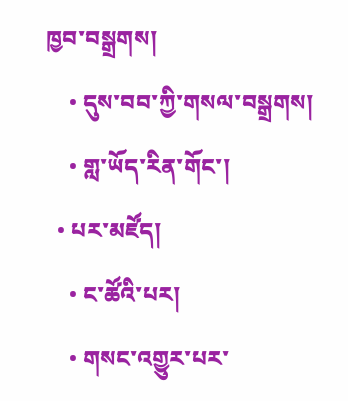ཁྱབ་བསྒྲགས།
    • དུས་བབ་ཀྱི་གསལ་བསྒྲགས།
    • གླ་ཡོད་རིན་གོང་།
  • པར་མཛོད།
    • ང་ཚོའི་པར།
    • གསང་འགྱུར་པར་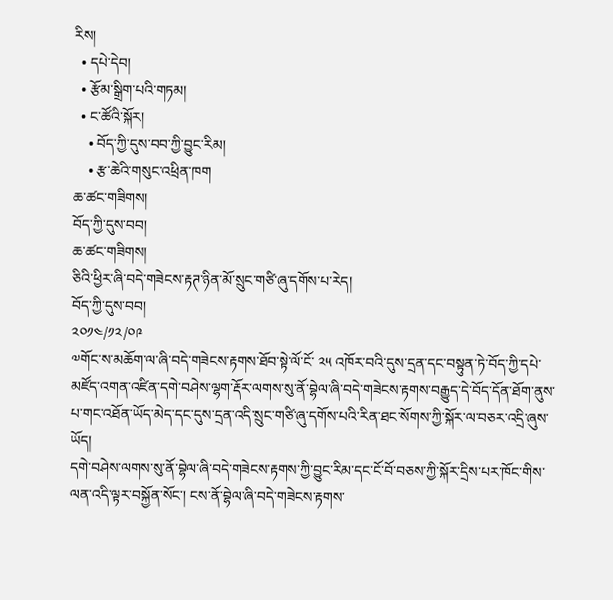རིས།
  • དཔེ་དེབ།
  • རྩོམ་སྒྲིག་པའི་གཏམ།
  • ང་ཚོའི་སྐོར།
    • བོད་ཀྱི་དུས་བབ་ཀྱི་བྱུང་རིམ།
    • རྩ་ཆེའི་གསུང་འཕྲིན་ཁག
ཆ་ཚང་གཟིགས།
བོད་ཀྱི་དུས་བབ།
ཆ་ཚང་གཟིགས།
ཅིའི་ཕྱིར་ཞི་བདེ་གཟེངས་རྟཊ་ཉིན་མོ་སྲུང་གཙི་ཞུ་དགོས་པ་རེད།
བོད་ཀྱི་དུས་བབ།
༢༠༡༤/༡༢/༠༩
༧གོང་ས་མཆོག་ལ་ཞི་བདེ་གཟེངས་རྟགས་ཐོབ་སྟེ་ལོ་ངོ་ ༢༥ འཁོར་བའི་དུས་དྲན་དང་བསྟུན་ཏེ་བོད་ཀྱི་དཔེ་མཛོད་འགན་འཛིན་དགེ་བཤེས་ལྷག་རྡོར་ལགས་སུ་ནོ་བྷེལ་ཞི་བདེ་གཟེངས་རྟགས་བརྒྱུད་དེ་བོད་དོན་ཐོག་ནུས་པ་གང་འཐོན་ཡོད་མེད་དང་དུས་དྲན་འདི་སྲུང་གཙི་ཞུ་དགོས་པའི་རིན་ཐང་སོགས་ཀྱི་སྐོར་ལ་བཅར་འདྲི་ཞུས་ཡོད།
དགེ་བཤེས་ལགས་སུ་ནོ་བྷེལ་ཞི་བདེ་གཟེངས་རྟགས་ཀྱི་བྱུང་རིམ་དང་ངོ་བོ་བཅས་ཀྱི་སྐོར་དྲིས་པར་ཁོང་གིས་ལན་འདི་ལྟར་བསྐྱོན་སོང་། ངས་ནོ་བྷེལ་ཞི་བདེ་གཟེངས་རྟགས་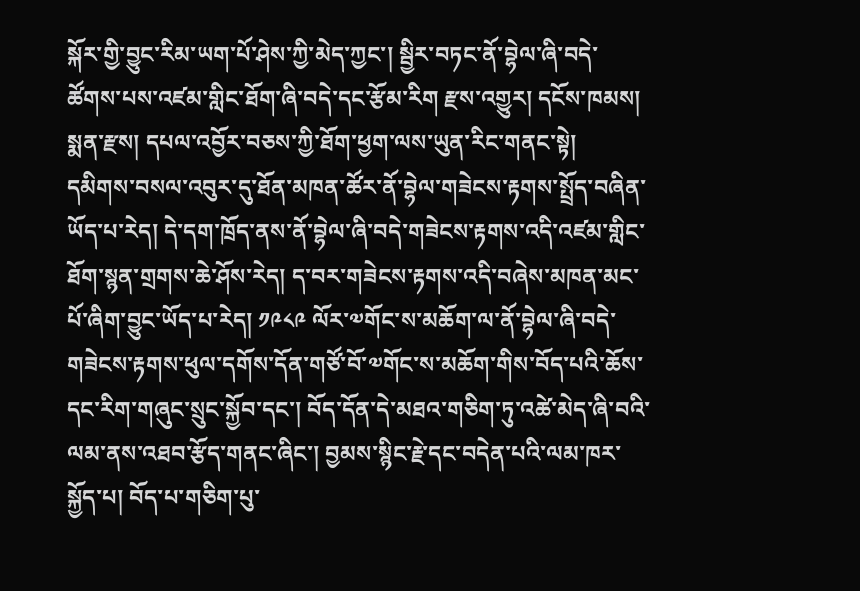སྐོར་གྱི་བྱུང་རིམ་ཡག་པོ་ཤེས་ཀྱི་མེད་ཀྱང་། སྦྱིར་བཏང་ནོ་བྷེལ་ཞི་བདེ་ཚོགས་པས་འཛམ་གླིང་ཐོག་ཞི་བདེ་དང་རྩོམ་རིག རྫས་འགྱུར། དངོས་ཁམས། སྨན་རྫས། དཔལ་འབྱོར་བཅས་ཀྱི་ཐོག་ཕྱག་ལས་ཡུན་རིང་གནང་སྟེ། དམིགས་བསལ་འབུར་དུ་ཐོན་མཁན་ཚོར་ནོ་བྷེལ་གཟེངས་རྟགས་སྤྲོད་བཞིན་ཡོད་པ་རེད། དེ་དག་ཁྲོད་ནས་ནོ་བྷེལ་ཞི་བདེ་གཟེངས་རྟགས་འདི་འཛམ་གླིང་ཐོག་སྙན་གྲགས་ཆེ་ཤོས་རེད། ད་བར་གཟེངས་རྟགས་འདི་བཞེས་མཁན་མང་པོ་ཞིག་བྱུང་ཡོད་པ་རེད། ༡༩༨༩ ལོར་༧གོང་ས་མཆོག་ལ་ནོ་བྷེལ་ཞི་བདེ་གཟེངས་རྟགས་ཕུལ་དགོས་དོན་གཙོ་བོ་༧གོང་ས་མཆོག་གིས་བོད་པའི་ཆོས་དང་རིག་གཞུང་སྲུང་སྐྱོབ་དང་། བོད་དོན་དེ་མཐའ་གཅིག་ཏུ་འཚེ་མེད་ཞི་བའི་ལམ་ནས་འཐབ་རྩོད་གནང་ཞིང་། བྱམས་སྙིང་རྗེ་དང་བདེན་པའི་ལམ་ཁར་སྐྱོད་པ། བོད་པ་གཅིག་པུ་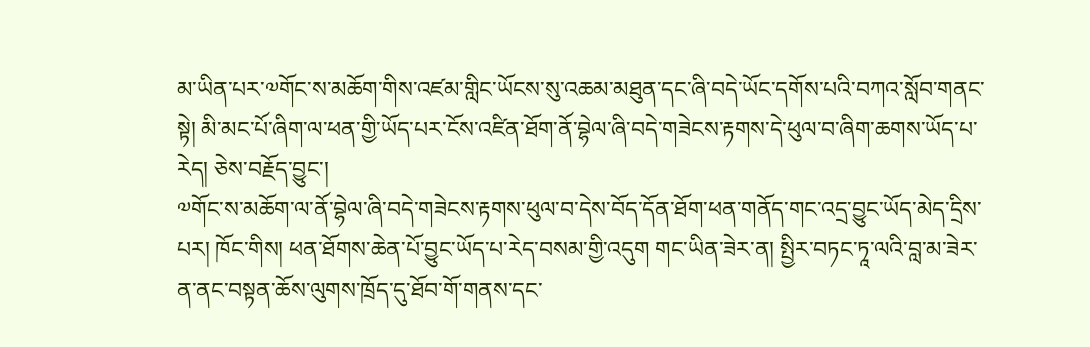མ་ཡིན་པར་༧གོང་ས་མཆོག་གིས་འཛམ་གླིང་ཡོངས་སུ་འཆམ་མཐུན་དང་ཞི་བདེ་ཡོང་དགོས་པའི་བཀའ་སློབ་གནང་སྟེ། མི་མང་པོ་ཞིག་ལ་ཕན་གྱི་ཡོད་པར་ངོས་འཛིན་ཐོག་ནོ་བྷེལ་ཞི་བདེ་གཟེངས་རྟགས་དེ་ཕུལ་བ་ཞིག་ཆགས་ཡོད་པ་རེད། ཅེས་བརྗོད་བྱུང་།
༧གོང་ས་མཆོག་ལ་ནོ་བྷེལ་ཞི་བདེ་གཟེངས་རྟགས་ཕུལ་བ་དེས་བོད་དོན་ཐོག་ཕན་གནོད་གང་འདྲ་བྱུང་ཡོད་མེད་དྲིས་པར། ཁོང་གིས། ཕན་ཐོགས་ཆེན་པོ་བྱུང་ཡོད་པ་རེད་བསམ་གྱི་འདུག གང་ཡིན་ཟེར་ན། སྤྱིར་བཏང་ཏཱ་ལའི་བླ་མ་ཟེར་ན་ནང་བསྟན་ཆོས་ལུགས་ཁྲོད་དུ་ཐོབ་གོ་གནས་དང་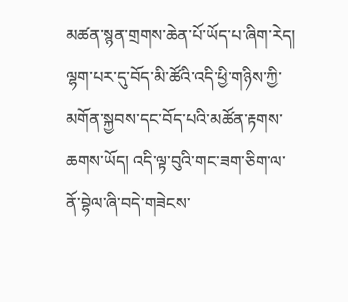མཚན་སྙན་གྲགས་ཆེན་པོ་ཡོད་པ་ཞིག་རེད། ལྷག་པར་དུ་བོད་མི་ཚོའི་འདི་ཕྱི་གཉིས་ཀྱི་མགོན་སྐྱབས་དང་བོད་པའི་མཚོན་རྟགས་ཆགས་ཡོད། འདི་ལྟ་བུའི་གང་ཟག་ཅིག་ལ་ནོ་བྷེལ་ཞི་བདེ་གཟེངས་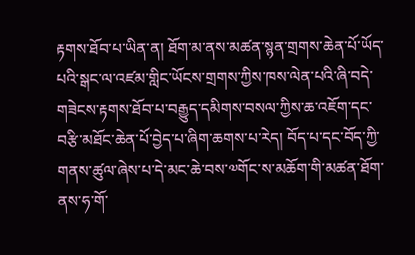རྟགས་ཐོབ་པ་ཡིན་ན། ཐོག་མ་ནས་མཚན་སྙན་གྲགས་ཆེན་པོ་ཡོད་པའི་སྒང་ལ་འཛམ་གླིང་ཡོངས་གྲགས་ཀྱིས་ཁས་ལེན་པའི་ཞི་བདེ་གཟེངས་རྟགས་ཐོབ་པ་བརྒྱུད་དམིགས་བསལ་ཀྱིས་ཆ་འཇོག་དང་བརྩི་མཐོང་ཆེན་པོ་བྱེད་པ་ཞིག་ཆགས་པ་རེད། བོད་པ་དང་བོད་ཀྱི་གནས་ཚུལ་ཞེས་པ་དེ་མང་ཆེ་བས་༧གོང་ས་མཆོག་གི་མཚན་ཐོག་ནས་ཧ་གོ་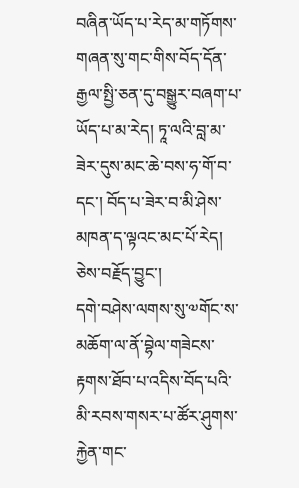བཞིན་ཡོད་པ་རེད་མ་གཏོགས་གཞན་སུ་གང་གིས་བོད་དོན་རྒྱལ་སྤྱི་ཅན་དུ་བསྒྱུར་བཞག་པ་ཡོད་པ་མ་རེད། ཏཱ་ལའི་བླ་མ་ཟེར་དུས་མང་ཆེ་བས་ཧ་གོ་བ་དང་། བོད་པ་ཟེར་བ་མི་ཤེས་མཁན་ད་ལྟའང་མང་པོ་རེད། ཅེས་བརྗོད་བྱུང་།
དགེ་བཤེས་ལགས་སུ་༧གོང་ས་མཆོག་ལ་ནོ་བྷེལ་གཟེངས་རྟགས་ཐོབ་པ་འདིས་བོད་པའི་མི་རབས་གསར་པ་ཚོར་ཤུགས་རྐྱེན་གང་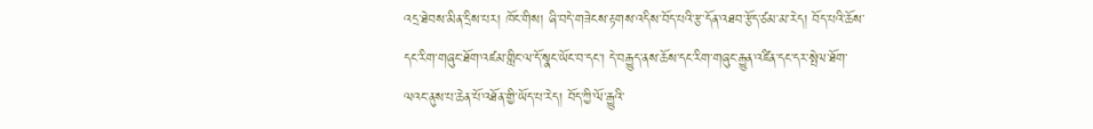འདྲ་ཐེབས་མིན་དྲིས་པར། ཁོང་གིས། ཞི་བདེ་གཟེངས་རྟགས་འདིས་བོད་པའི་རྩ་དོན་འཐབ་རྩོད་ཙམ་མ་རེད། བོད་པའི་ཆོས་དང་རིག་གཞུང་ཐོག་འཛམ་གླིང་ལ་དོ་སྣང་ཡོང་བ་དང་། དེ་བརྒྱུད་ནས་ཆོས་དང་རིག་གཞུང་རྒྱུན་འཛིན་དང་དར་སྤེལ་ཐོག་ལའང་ནུས་པ་ཆེན་པོ་འཐོན་གྱི་ཡོད་པ་རེད། བོད་ཀྱི་ལོ་རྒྱུའི་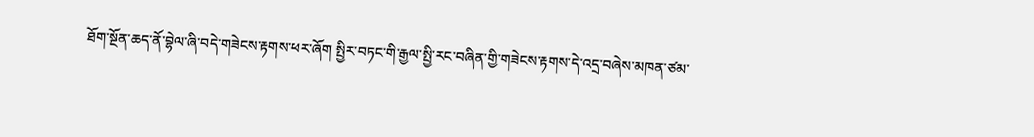ཐོག་སྔོན་ཆད་ནོ་བྷེལ་ཞི་བདེ་གཟེངས་རྟགས་ཕར་ཞོག སྤྱིར་བཏང་གི་རྒྱལ་སྤྱི་རང་བཞིན་གྱི་གཟེངས་རྟགས་དེ་འདྲ་བཞེས་མཁན་ཙམ་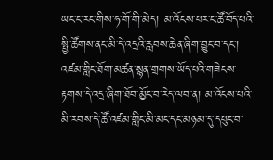ཡང་ང་རང་གིས་ཧ་གོ་གི་མེད། མ་འོངས་པར་ང་ཚོ་བོད་པའི་སྤྱི་ཚོགས་ནང་མི་དེ་འདྲའི་རླབས་ཆེན་ཞིག་བྱུང་བ་དང་། འཛམ་གླིང་ཐོག་མཚན་སྙན་གྲགས་ཡོད་པའི་གཟེངས་རྟགས་དེ་འདྲ་ཞིག་ཐོབ་མྱོང་བ་རེད་ལབ་ན། མ་འོངས་པའི་མི་རབས་དེ་ཚོ་འཛམ་གླིང་མི་མང་དང་མཉམ་དུ་དཔུང་བ་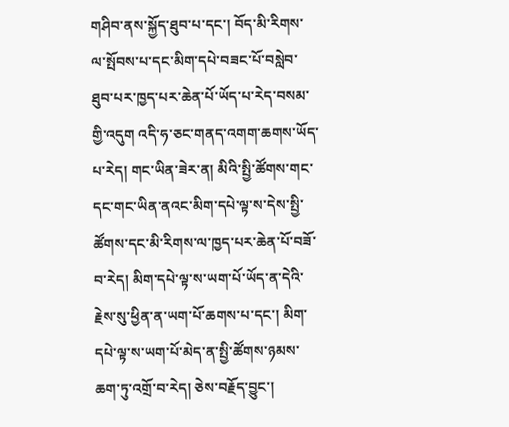གཤིབ་ནས་སྐྱོད་ཐུབ་པ་དང་། བོད་མི་རིགས་ལ་སྤོབས་པ་དང་མིག་དཔེ་བཟང་པོ་བསླེབ་ཐུབ་པར་ཁྱད་པར་ཆེན་པོ་ཡོད་པ་རེད་བསམ་གྱི་འདུག འདི་ཧ་ཅང་གནད་འགག་ཆགས་ཡོད་པ་རེད། གང་ཡིན་ཟེར་ན། མིའི་སྤྱི་ཚོགས་གང་དང་གང་ཡིན་ནའང་མིག་དཔེ་ལྟ་ས་དེས་སྤྱི་ཚོགས་དང་མི་རིགས་ལ་ཁྱད་པར་ཆེན་པོ་བཟོ་བ་རེད། མིག་དཔེ་ལྟ་ས་ཡག་པོ་ཡོད་ན་དེའི་རྗེས་སུ་ཕྱིན་ན་ཡག་པོ་ཆགས་པ་དང་། མིག་དཔེ་ལྟ་ས་ཡག་པོ་མེད་ན་སྤྱི་ཚོགས་ཉམས་ཆག་ཏུ་འགྲོ་བ་རེད། ཅེས་བརྗོད་བྱུང་།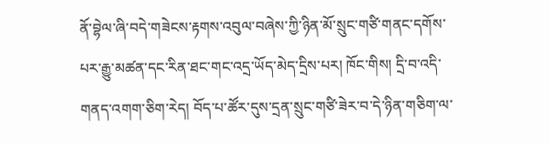ནོ་བྷེལ་ཞི་བདེ་གཟེངས་རྟགས་འབུལ་བཞེས་ཀྱི་ཉིན་མོ་སྲུང་གཙི་གནང་དགོས་པར་རྒྱུ་མཚན་དང་རིན་ཐང་གང་འདྲ་ཡོད་མེད་དྲིས་པར། ཁོང་གིས། དྲི་བ་འདི་གནད་འགག་ཅིག་རེད། བོད་པ་ཚོར་དུས་དྲན་སྲུང་གཙི་ཟེར་བ་དེ་ཉིན་གཅིག་ལ་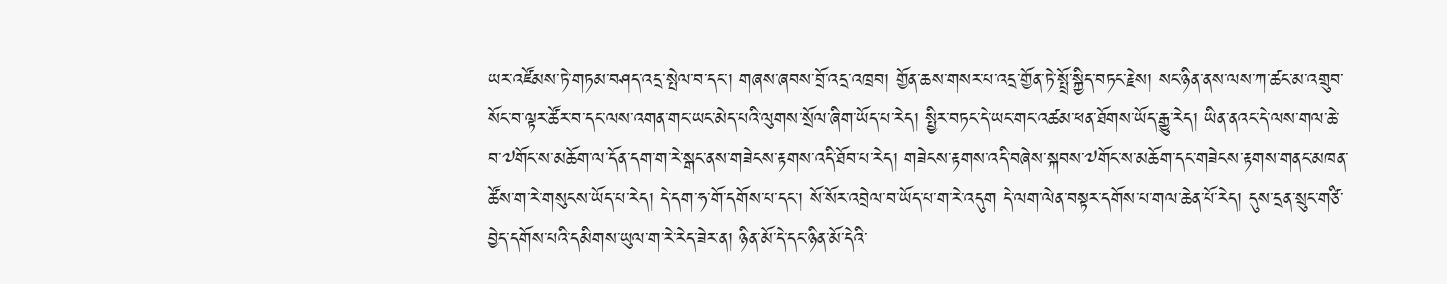ཡར་འཛོམས་ཏེ་གཏམ་བཤད་འདྲ་སྤེལ་བ་དང་། གཞས་ཞབས་བྲོ་འདྲ་འཁྲབ། གྱོན་ཆས་གསར་པ་འདྲ་གྱོན་ཏེ་སྤྲོ་སྐྱིད་བཏང་རྗེས། སང་ཉིན་ནས་ལས་ཀ་ཚང་མ་འགྲུབ་སོང་བ་ལྟར་ཚོར་བ་དང་ལས་འགན་གང་ཡང་མེད་པའི་ལུགས་སྲོལ་ཞིག་ཡོད་པ་རེད། སྤྱིར་བཏང་དེ་ཡང་གང་འཚམ་ཕན་ཐོགས་ཡོད་རྒྱུ་རེད། ཡིན་ནའང་དེ་ལས་གལ་ཆེ་བ་༧གོང་ས་མཆོག་ལ་དོན་དག་ག་རེ་སྒང་ནས་གཟེངས་རྟགས་འདི་ཐོབ་པ་རེད། གཟེངས་རྟགས་འདི་བཞེས་སྐབས་༧གོང་ས་མཆོག་དང་གཟེངས་རྟགས་གནང་མཁན་ཚོས་ག་རེ་གསུངས་ཡོད་པ་རེད། དེ་དག་ཧ་གོ་དགོས་པ་དང་། སོ་སོར་འབྲེལ་བ་ཡོད་པ་ག་རེ་འདུག དེ་ལག་ལེན་བསྟར་དགོས་པ་གལ་ཆེན་པོ་རེད། དུས་དྲན་སྲུང་གཙི་བྱེད་དགོས་པའི་དམིགས་ཡུལ་ག་རེ་རེད་ཟེར་ན། ཉིན་མོ་དེ་དང་ཉིན་མོ་དེའི་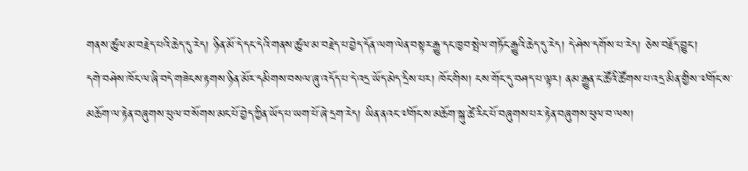གནས་ཚུལ་མ་བརྗེད་པའི་ཆེད་དུ་རེད། ཉིན་མོ་དེ་དང་དེའི་གནས་ཚུལ་མ་བརྗེད་པ་བྱེད་དོན་ལག་ལེན་བསྟར་རྒྱུ་དང་ཁྱབ་སྤེལ་གཏོང་རྒྱུའི་ཆེད་དུ་རེད། དེ་ཤེས་དགོས་པ་རེད། ཅེས་བརྗོད་བྱུང་།
དགེ་བཤེས་ཁོང་ལ་ཞི་བདེ་གཟེངས་རྟགས་ཉིན་མོར་དམིགས་བསལ་ཞུ་འདོད་པ་དེ་འདྲ་ཡོད་མེད་དྲིས་པར། ཁོང་གིས། ངས་གོང་དུ་བཤད་པ་ལྟར། ནམ་རྒྱུན་ང་ཚོའི་ཚོགས་པ་འདྲ་མིན་གྱིས་༧གོང་ས་མཆོག་ལ་རྟེན་བཞུགས་ཕུལ་བ་སོགས་མང་པོ་བྱེད་ཀྱིན་ཡོད་པ་ཡག་པོ་ཞེ་དྲག་རེད། ཡིན་ནའང་༧གོང་ས་མཆོག་སྐུ་ཚེ་རིང་པོ་བཞུགས་པར་རྟེན་བཞུགས་ཕུལ་བ་ལས།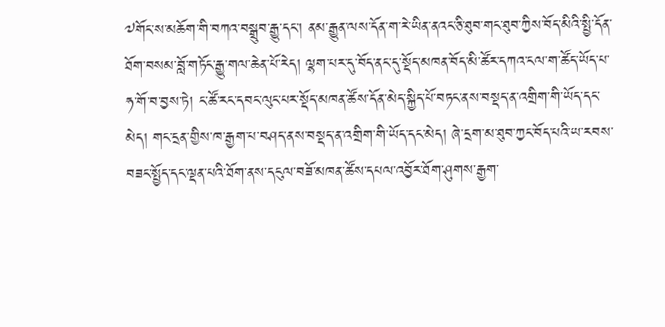༧གོང་ས་མཆོག་གི་བཀའ་བསྒྲུབ་རྒྱུ་དང་། ནམ་རྒྱུན་ལས་དོན་ག་རེ་ཡིན་ནའང་ཅི་ཐུབ་གང་ཐུབ་ཀྱིས་བོད་མིའི་སྤྱི་དོན་ཐོག་བསམ་བློ་གཏོང་རྒྱུ་གལ་ཆེན་པོ་རེད། ལྷག་པར་དུ་བོད་ནང་དུ་སྡོད་མཁན་བོད་མི་ཚོར་དཀའ་ངལ་ག་ཚོད་ཡོད་པ་ཧ་གོ་བ་བྱས་ཏེ། ང་ཚོ་རང་དབང་ལུང་པར་སྡོད་མཁན་ཚོས་དོན་མེད་སྐྱིད་པོ་བཏང་ནས་བསྡད་ན་འགྲིག་གི་ཡོད་དང་མེད། གང་དྲན་གྱིས་ཁ་རྒྱག་པ་བཤད་ནས་བསྡད་ན་འགྲིག་གི་ཡོད་དང་མེད། ཞེ་དྲག་མ་ཐུབ་ཀྱང་བོད་པའི་ཡ་རབས་བཟང་སྤྱོད་དང་ལྡན་པའི་ཐོག་ནས་དངུལ་བཟོ་མཁན་ཚོས་དཔལ་འབྱོར་ཐོག་ཤུགས་རྒྱག་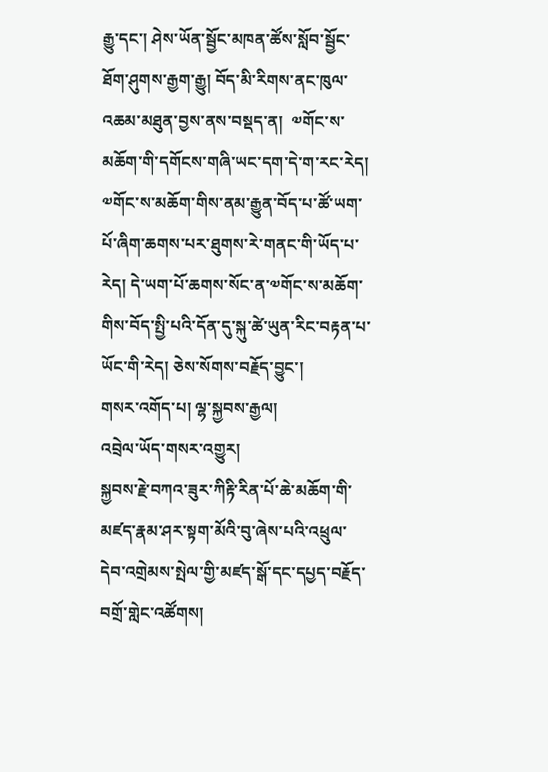རྒྱུ་དང་། ཤེས་ཡོན་སྦྱོང་མཁན་ཚོས་སློབ་སྦྱོང་ཐོག་ཤུགས་རྒྱག་རྒྱུ། བོད་མི་རིགས་ནང་ཁུལ་འཆམ་མཐུན་བྱས་ནས་བསྡད་ན།  ༧གོང་ས་མཆོག་གི་དགོངས་གཞི་ཡང་དག་དེ་ག་རང་རེད། ༧གོང་ས་མཆོག་གིས་ནམ་རྒྱུན་བོད་པ་ཚོ་ཡག་པོ་ཞིག་ཆགས་པར་ཐུགས་རེ་གནང་གི་ཡོད་པ་རེད། དེ་ཡག་པོ་ཆགས་སོང་ན་༧གོང་ས་མཆོག་གིས་བོད་སྤྱི་པའི་དོན་དུ་སྐུ་ཚེ་ཡུན་རིང་བརྟན་པ་ཡོང་གི་རེད། ཅེས་སོགས་བརྗོད་བྱུང་།
གསར་འགོད་པ། ལྷ་སྐྱབས་རྒྱལ།
འབྲེལ་ཡོད་གསར་འགྱུར།
སྐྱབས་རྗེ་བཀའ་ཟུར་ཀིརྟི་རིན་པོ་ཆེ་མཆོག་གི་མཛད་རྣམ་ཤར་སྟག་མོའི་བུ་ཞེས་པའི་འཕྲུལ་དེབ་འགྲེམས་སྤེལ་གྱི་མཛད་སྒོ་དང་དཔྱད་བརྗོད་བགྲོ་གླེང་འཚོགས།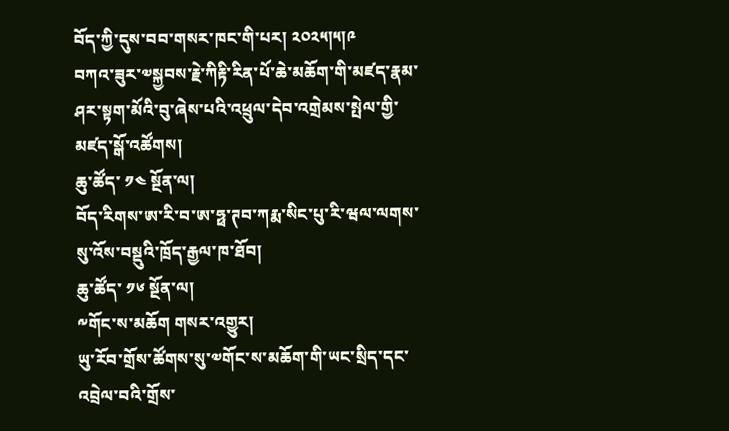བོད་ཀྱི་དུས་བབ་གསར་ཁང་གི་པར། ༢༠༢༥།༥།༩
བཀའ་ཟུར་༧སྐྱབས་རྗེ་ཀིརྟི་རིན་པོ་ཆེ་མཆོག་གི་མཛད་རྣམ་ཤར་སྟག་མོའི་བུ་ཞེས་པའི་འཕྲུལ་དེབ་འགྲེམས་སྤེལ་གྱི་མཛད་སྒོ་འཚོགས།
ཆུ་ཚོད་ ༡༤ སྔོན་ལ།
བོད་རིགས་ཨ་རི་བ་ཨ་ཧྥ་ཊབ་ཀརྨ་སིང་པུ་རི་ཝལ་ལགས་སུ་འོས་བསྡུའི་ཁྲོད་རྒྱལ་ཁ་ཐོབ།
ཆུ་ཚོད་ ༡༦ སྔོན་ལ།
༸གོང་ས་མཆོག གསར་འགྱུར།
ཡུ་རོབ་གྲོས་ཚོགས་སུ་༧གོང་ས་མཆོག་གི་ཡང་སྲིད་དང་འབྲེལ་བའི་གྲོས་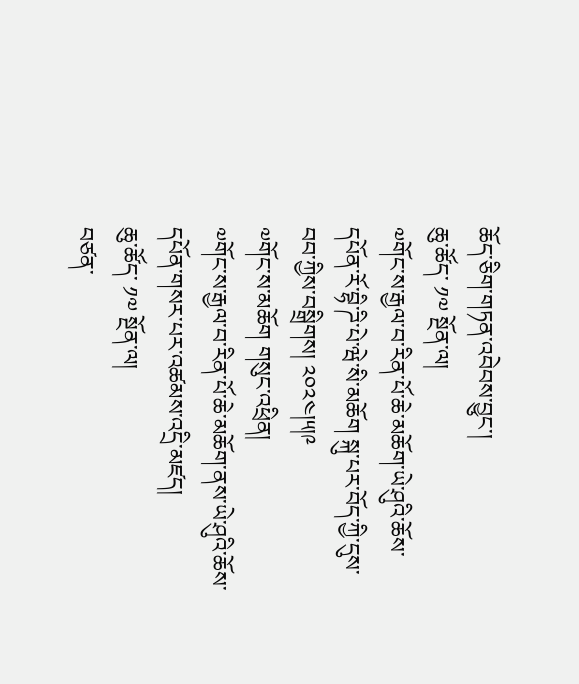ཆོད་ཅིག་གཏན་འབེབས་བྱུང་།
ཆུ་ཚོད་ ༡༧ སྔོན་ལ།
༧གོང་ས་རྒྱལ་བ་རིན་པོ་ཆེ་མཆོག་ཡེ་ཤུའི་ཆོས་དཔོན་རོ་བྷི་ཌི་པེ་ཝེ་སི་མཆོག སྐུ་པར་བོད་ཀྱི་དུས་བབ་ཀྱིས་བསྒྲིགས། ༢༠༢༤།༥།༩
༧གོང་ས་མཆོག གསུང་འཕྲིན།
༧གོང་ས་རྒྱལ་བ་རིན་པོ་ཆེ་མཆོག་ནས་ཡེ་ཤུའི་ཆོས་དཔོན་གསར་པར་འཚམས་འདྲི་མཛད།
ཆུ་ཚོད་ ༡༧ སྔོན་ལ།
བཙན་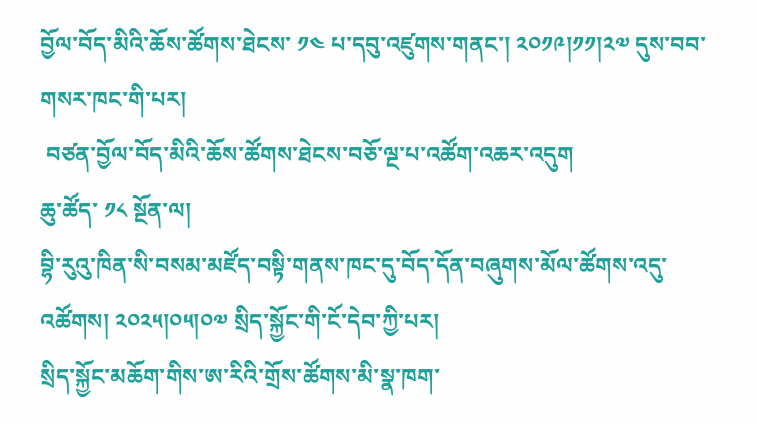བྱོལ་བོད་མིའི་ཆོས་ཚོགས་ཐེངས་ ༡༤ པ་དབུ་འཛུགས་གནང་། ༢༠༡༩།༡༡།༢༧ དུས་བབ་གསར་ཁང་གི་པར།
 བཙན་བྱོལ་བོད་མིའི་ཆོས་ཚོགས་ཐེངས་བཅོ་ལྔ་པ་འཚོག་འཆར་འདུག
ཆུ་ཚོད་ ༡༨ སྔོན་ལ།
བྷི་རུའུ་ཁིན་སི་བསམ་མཛོད་བསྟི་གནས་ཁང་དུ་བོད་དོན་བཞུགས་མོལ་ཚོགས་འདུ་འཚོགས། ༢༠༢༥།༠༥།༠༧ སྲིད་སྐྱོང་གི་ངོ་དེབ་ཀྱི་པར།
སྲིད་སྐྱོང་མཆོག་གིས་ཨ་རིའི་གྲོས་ཚོགས་མི་སྣ་ཁག་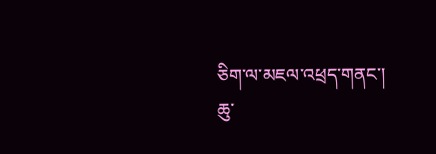ཅིག་ལ་མཇལ་འཕྲད་གནང་།
ཆུ་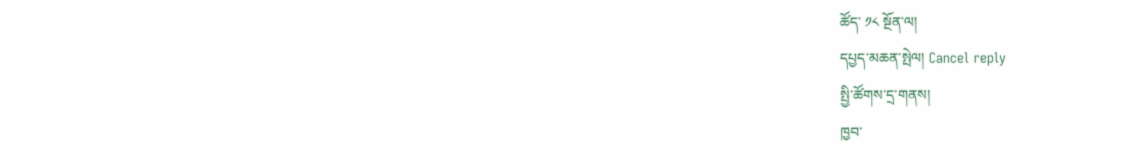ཚོད་ ༡༨ སྔོན་ལ།
དཔྱད་མཆན་སྤེལ། Cancel reply
སྤྱི་ཚོགས་དྲ་གནས།
ཁྱབ་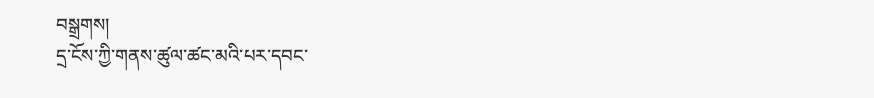བསྒྲགས།
དྲ་ངོས་ཀྱི་གནས་ཚུལ་ཚང་མའི་པར་དབང་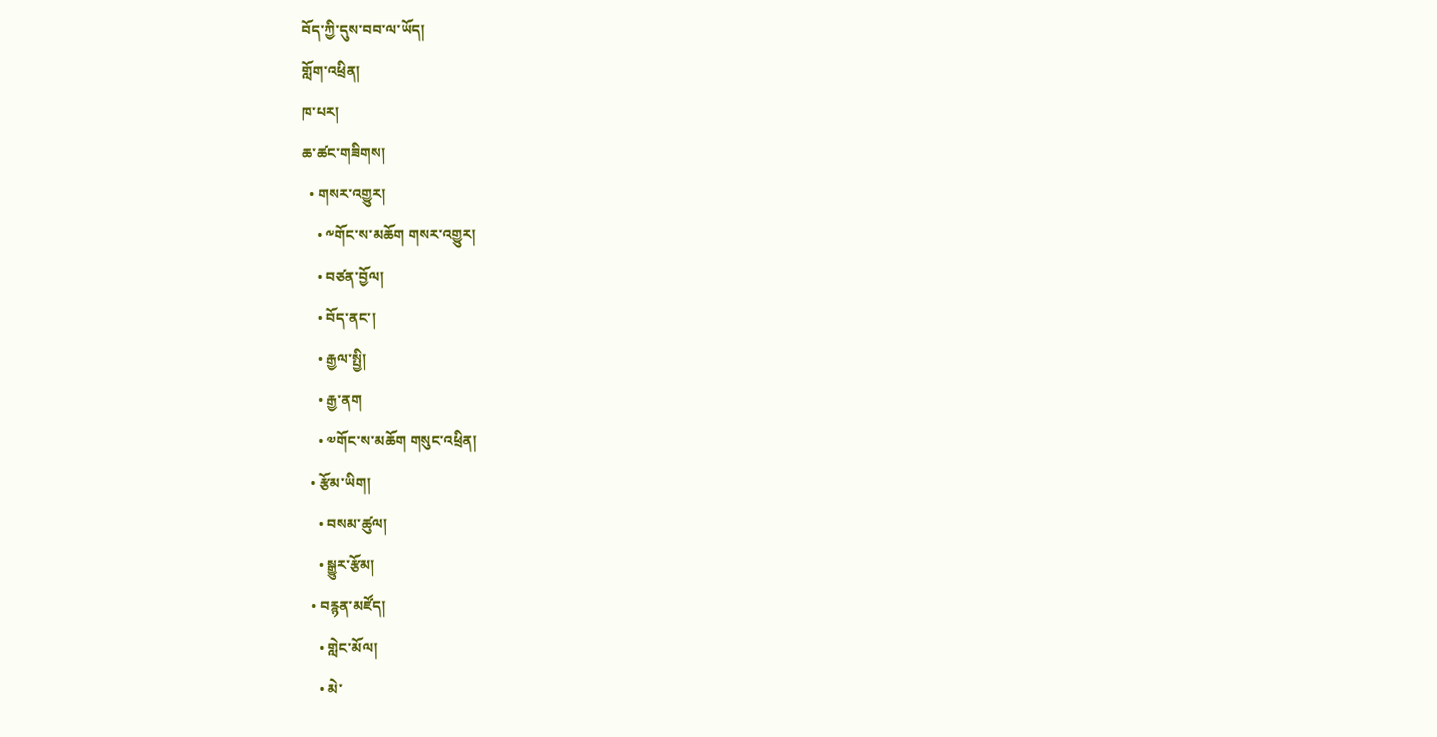བོད་ཀྱི་དུས་བབ་ལ་ཡོད།
གློག་འཕྲིན།
ཁ་པར།
ཆ་ཚང་གཟིགས།
  • གསར་འགྱུར།
    • ༸གོང་ས་མཆོག གསར་འགྱུར།
    • བཙན་བྱོལ།
    • བོད་ནང་།
    • རྒྱལ་སྤྱི།
    • རྒྱ་ནག
    • ༧གོང་ས་མཆོག གསུང་འཕྲིན།
  • རྩོམ་ཡིག།
    • བསམ་ཚུལ།
    • སྒྱུར་རྩོམ།
  • བརྙན་མཛོད།
    • གླེང་མོལ།
    • མེ་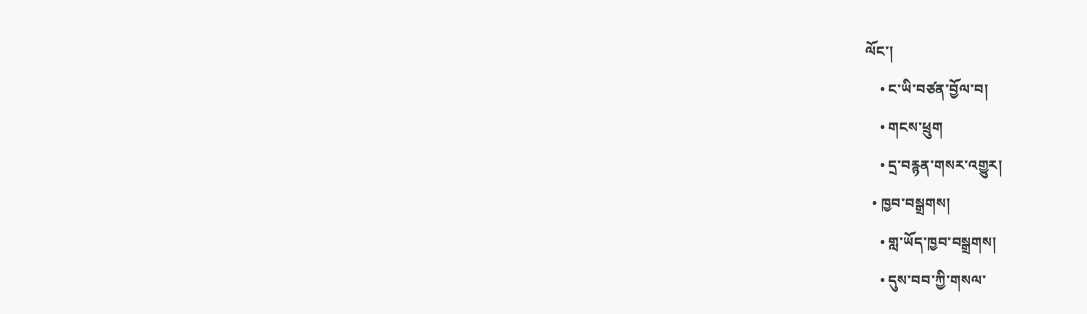ལོང་།
    • ང་ཡི་བཙན་བྱོལ་བ།
    • གངས་ཕྲུག
    • དྲ་བརྙན་གསར་འགྱུར།
  • ཁྱབ་བསྒྲགས།
    • གླ་ཡོད་ཁྱབ་བསྒྲགས།
    • དུས་བབ་ཀྱི་གསལ་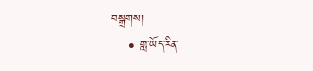བསྒྲགས།
    • གླ་ཡོད་རིན་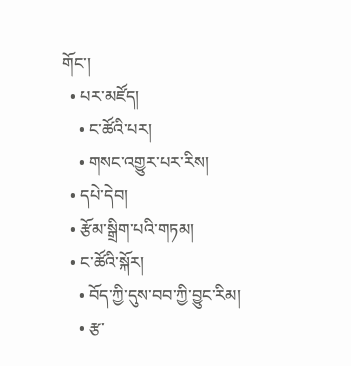གོང་།
  • པར་མཛོད།
    • ང་ཚོའི་པར།
    • གསང་འགྱུར་པར་རིས།
  • དཔེ་དེབ།
  • རྩོམ་སྒྲིག་པའི་གཏམ།
  • ང་ཚོའི་སྐོར།
    • བོད་ཀྱི་དུས་བབ་ཀྱི་བྱུང་རིམ།
    • རྩ་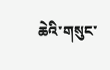ཆེའི་གསུང་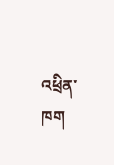འཕྲིན་ཁག